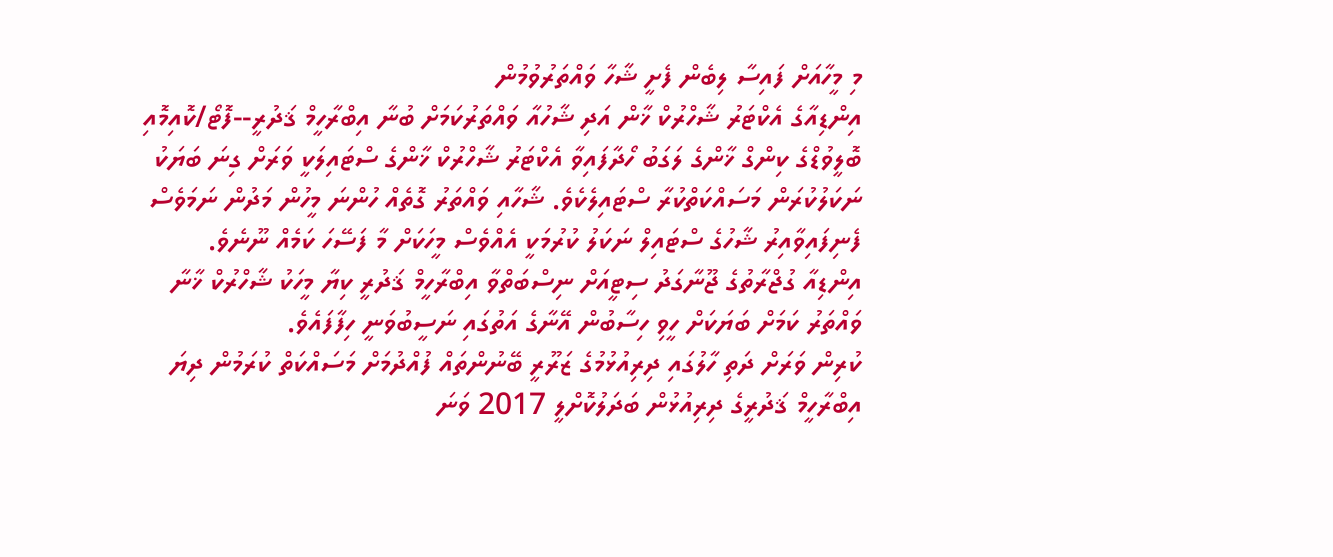މި މީހާއަށް ފައިސާ ލިބެން ފެށީ ޝާހާ ވައްތަރުވުމުން
އިންޑިއާގެ އެކްޓަރު ޝާހްރުކް ޚާން އަދި ޝާހުއާ ވައްތަރުކަމަށް ބުނާ އިބްރާހީމް ޤަދުރީ--ފޮޓޯ/ކޮއިމޮއި
ބޮލީވުޑްގެ ކިންގް ޚާންގެ ލަގަބު ހޯދާފައިވާ އެކްޓަރު ޝާހްރުކް ޚާންގެ ސްޓައިލަކީ ވަރަށް ގިނަ ބަޔަކު ނަކަލުކުރަން މަސައްކަތްކުރާ ސްޓައިލެކެވެ. ޝާހާއި ވައްތަރު ގޮތެއް ހުންނަ މީހުން މަދުން ނަމަވެސް ފެނިފައިވާއިރު ޝާހުގެ ސްޓައިލް ނަކަލު ކުރުމަކީ އެއްވެސް މީހަކަށް މާ ފަސޭހަ ކަމެއް ނޫނެވެ.
އިންޑިއާ ގުޖްރާތުގެ ޖޫނާގަދު ސިޓީއަށް ނިސްބަތްވާ އިބްރާހީމް ޤަދުރީ ކިޔާ މީހަކު ޝާހްރުކް ޚާނާ ވައްތަރު ކަމަށް ބަޔަކަށް ހީވި ހިސާބުން އޭނާގެ އަތުގައި ނަސީބުވަނީ ހިފާފައެވެ.
ކުރިން ވަރަށް ދަތި ހާލުގައި ދިރިއުޅުމުގެ ޒަރޫރީ ބޭނުންތައް ފުއްދުމަށް މަސައްކަތް ކުރަމުން ދިޔަ އިބްރާހީމް ޤަދުރީގެ ދިރިއުޅުން ބަދަލުކޮށްލީ 2017 ވަނަ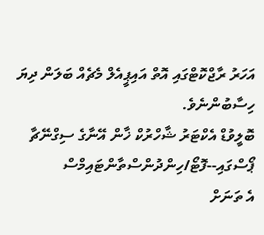އަހަރު ރާޖްކޮޓްގައި އޮތް އައިޕީއެލް މެޗެއް ބަލަން ދިޔަ ހިސާބުންނެވެ.
ބޮލީވުޑް އެކްޓަރު ޝާހްރުކް ޚާން އޭނާގެ ސިގްނޭޗާ ޕޯސްގައި--ފޮޓޯ/ހިންދުންސްތާންޓައިމްސް
އެ ތަނަށް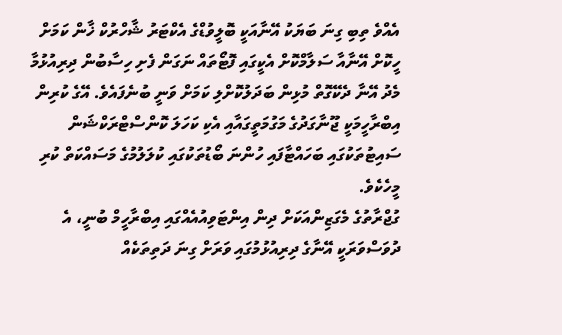އެއްވެ ތިބި ގިނަ ބަޔަކު އޭނާއަކީ ބޮލީވުޑްގެ އެކްޓަރު ޝާހްރުކް ޚާން ކަމަށް ހީކޮށް އޭނާއާ ސަލާމްކޮށް އެކީގައި ފޮޓޯތައް ނަގަން ފެށި ހިސާބުން ދިރިއުޅުމާ މެދު އޭނާ ދެކޭގޮތް މުޅިން ބަދަލުކޮށްލި ކަމަށް ވަނީ ބުނެފައެވެ. އޭގެ ކުރިން އިބްރާހީމަކީ ޖޫނާގަދުގެ މަގުމަތީގައާއި އެކި ކަހަލަ ކޮންސްޓްރަކްޝަން ސައިޓުތަކުގައި ބަހައްޓާފައި ހުންނަ ބޯޑުތަކުގައި ކުލަލުމުގެ މަސައްކަތް ކުރި މީހެކެވެ.
ގުޖްރާތުގެ މެގަޒިންއަކަށް ދިން އިންޓަވިއުއެއްގައި އިބްރާހީމް ބުނީ، އެ ދުވަސްވަރަކީ އޭނާގެ ދިރިއުޅުމުގައި ވަރަށް ގިނަ ދަތިތަކެއް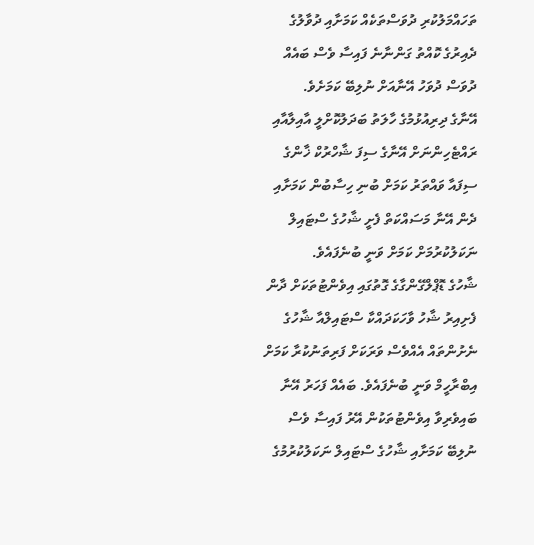ތަހައްމަލުކުރި ދުވަސްތަކެއް ކަމަށާއި ދުވާލުގެ ދެއިރުގެ ކޮއްތު ގަންނާނެ ފައިސާ ވެސް ބައެއް ދުވަސް ދުވަހު އޭނާއަށް ނުލިބޭ ކަމަށެވެ.
އޭނާގެ ދިރިއުޅުމުގެ ހާލަތު ބަދަލުކޮށްލީ އާއިލާއާއި ރައްޓެހިންނަށް އޭނާގެ ސިފަ ޝާހްރުކް ޚާންގެ ސިފައާ ވައްތަރު ކަމަށް ބުނި ހިސާބުން ކަމަށާއި ދެން އޭނާ މަސައްކަތް ފެށީ ޝާހުގެ ސްޓައިލް ނަކަލުކުރުމަށް ކަމަށް ވަނީ ބުނެފައެވެ.
ޝާހުގެ ޑޮޕްލްގޭންގާގެ ގޮތުގައި އިވެންޓުތަކަށް ދާން ފެށިއިރު ޝާހު ވާހަކަދައްކާ ސްޓައިލްއާ ޝާހުގެ ނެށުންތައް އެއްވެސް ވަރަކަށް ފަރިތަނުކުރާ ކަމަށް އިބްރާހީމް ވަނީ ބުނެފައެވެ. ބައެއް ފަހަރު އޭނާ ބައިވެރިވާ އިވެންޓުތަކުން އޭރު ފައިސާ ވެސް ނުލިބޭ ކަމަށާއި ޝާހުގެ ސްޓައިލް ނަކަލުކުރުމުގެ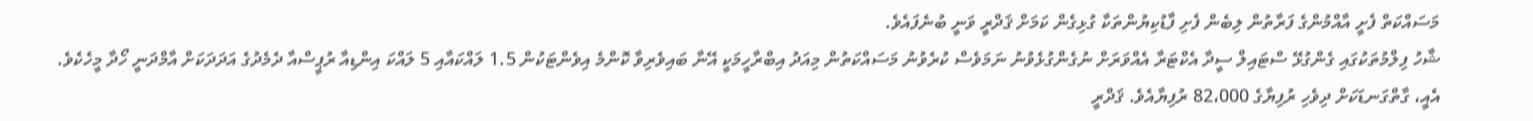މަސައްކަތް ފެށީ އާއްމުންގެ ފަރާތުން ލިބެން ފެށި ފާޑުކިޔުންތަކާ ގުޅިގެން ކަމަށް ޤަދްރީ ވަނީ ބުނެފައެވެ.
ޝާހު ފިލްމުތަކުގައި ގެންގުޅޭ ސްޓައިލް ސީދާ އެކްޓަރާ އެއްވަރަށް ނުގެންގުޅެވުނު ނަމަވެސް ކުރެވުނު މަސައްކަތުން މިއަދު އިބްރާހީމަކީ އޭނާ ބައިވެރިވާ ކޮންމެ އިވެންޓަކުން 1.5 ލައްކައާއި 5 ލައްކަ އިންޑިއާ ރުޕީސްއާ ދެމެދުގެ އަދަދަކަށް އާމްދަނީ ހޯދާ މީހެކެވެ.
އެއީ، ގާތްގަނޑަކަށް ދިވެހި ރުފިޔާގެ 82،000 ރުފިޔާއެވެ. ޤަދްރީ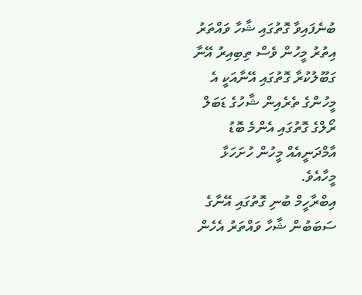ބުނެފައިވާ ގޮތުގައި ޝާހާ ވައްތަރު އިތުރު މީހުން ވެސް ތިބިއިރު އޭނާ ގަބޫލުކުރާ ގޮތުގައި އޭނާއަކީ އެ މީހުންގެ ތެރެއިން ޝާހުގެ ޑަބަލް ރޯލްގެ ގޮތުގައި އެންމެ ބޮޑު އާމްދަނީއެއް މީހުން ހުށަހަޅާ މީހާއެވެ.
އިބްރާހީމް ބުނި ގޮތުގައި އޭނާގެ ސަބަބުން ޝާހާ ވައްތަރު އެހެން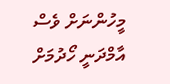މީހުންނަށް ވެސް އާމްދަނީ ހޯދުމަށް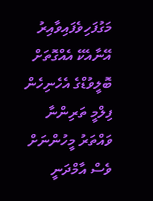މަގުފަހިވެފައިވާއިރު އޭނާއެކޭ އެއްގޮތަށް ބޮލީވުޑްގެ އެހެނިހެން ފިލްމީ ތަރިންނާ ވައްތަރު މީހުންނަށް ވެސް އާމްދަނީ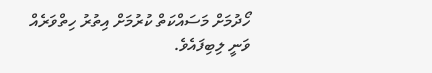ހޯދުމަށް މަސައްކަތް ކުރުމަށް އިތުރު ހިތްވަރެއް ވަނީ ލިބިފައެވެ.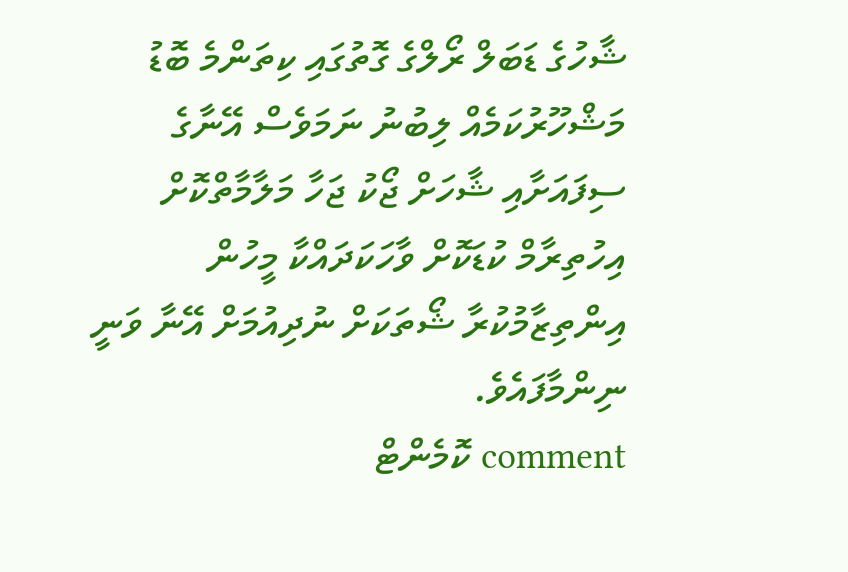ޝާހުގެ ޑަބަލް ރޯލްގެ ގޮތުގައި ކިތަންމެ ބޮޑު މަޝްހޫރުކަމެއް ލިބުނު ނަމަވެސް އޭނާގެ ސިފައަށާއި ޝާހަށް ޖޯކު ޖަހާ މަލާމާތްކޮށް އިހުތިރާމް ކުޑަކޮށް ވާހަކަދައްކާ މީހުން އިންތިޒާމުކުރާ ޝޯތަކަށް ނުދިއުމަށް އޭނާ ވަނީ ނިންމާފައެވެ.
comment ކޮމެންޓް